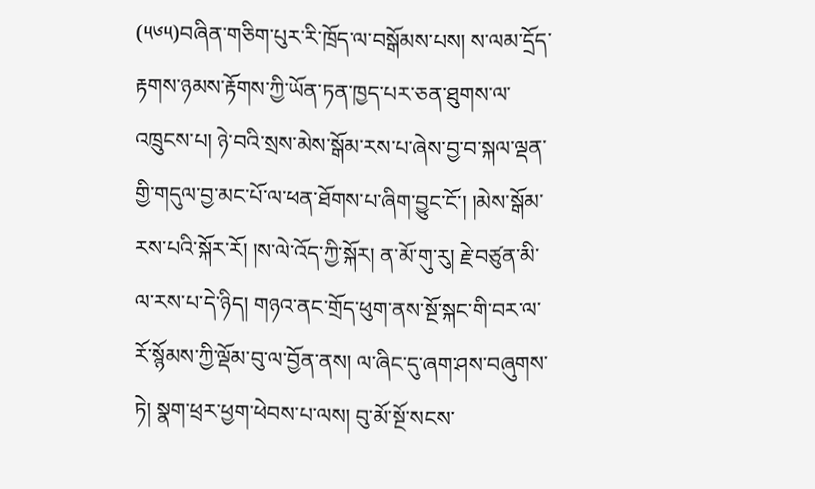(༥༦༥)བཞིན་གཅིག་པུར་རི་ཁྲོད་ལ་བསྒོམས་པས། ས་ལམ་དྲོད་རྟགས་ཉམས་རྟོགས་ཀྱི་ཡོན་ཏན་ཁྱད་པར་ཅན་ཐུགས་ལ་འཁྲུངས་པ། ཉེ་བའི་སྲས་མེས་སྒོམ་རས་པ་ཞེས་བྱ་བ་སྐལ་ལྡན་གྱི་གདུལ་བྱ་མང་པོ་ལ་ཕན་ཐོགས་པ་ཞིག་བྱུང་ངོ་། །མེས་སྒོམ་རས་པའི་སྐོར་རོ། །ས་ལེ་འོད་ཀྱི་སྐོར། ན་མོ་གུ་རུ། རྗེ་བཙུན་མི་ལ་རས་པ་དེ་ཉིད། གཉའ་ནང་གྲོད་ཕུག་ནས་སྔོ་སྐང་གི་བར་ལ་རོ་སྙོམས་ཀྱི་ལྡོམ་བུ་ལ་བྱོན་ནས། ལ་ཞིང་དུ་ཞག་ཤས་བཞུགས་ཏེ། སྣག་ཕྲར་ཕྱག་ཕེབས་པ་ལས། བུ་མོ་སྔོ་སངས་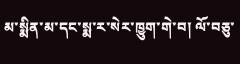མ་སྨིན་མ་དང་སྨ་ར་སེར་ཁྱུག་གེ་བ། ལོ་བཅུ་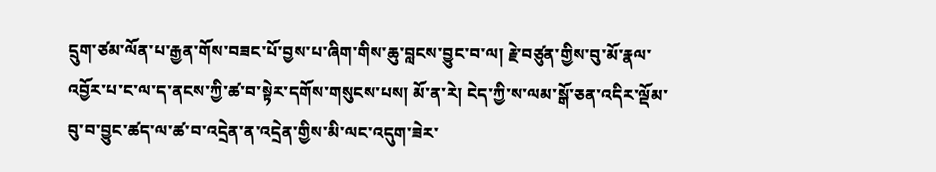དྲུག་ཙམ་ལོན་པ་རྒྱན་གོས་བཟང་པོ་བྱས་པ་ཞིག་གིས་ཆུ་བླངས་བྱུང་བ་ལ། རྗེ་བཙུན་གྱིས་བུ་མོ་རྣལ་འབྱོར་པ་ང་ལ་ད་ནངས་ཀྱི་ཚ་བ་སྟེར་དགོས་གསུངས་པས། མོ་ན་རེ། ངེད་ཀྱི་ས་ལམ་སྒོ་ཅན་འདིར་ལྡོམ་བུ་བ་བྱུང་ཚད་ལ་ཚ་བ་འདྲེན་ན་འདྲེན་གྱིས་མི་ལང་འདུག་ཟེར་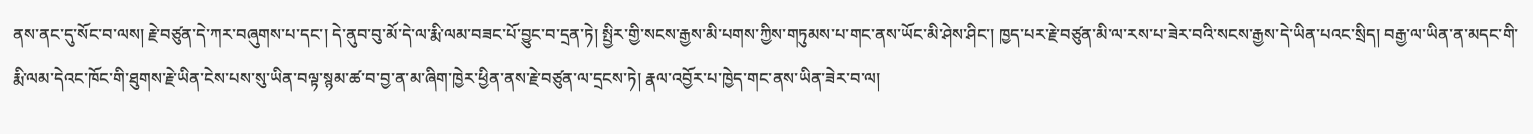ནས་ནང་དུ་སོང་བ་ལས། རྗེ་བཙུན་དེ་ཀར་བཞུགས་པ་དང་། དེ་ནུབ་བུ་མོ་དེ་ལ་རྨི་ལམ་བཟང་པོ་བྱུང་བ་དྲན་ཏེ། སྤྱིར་གྱི་སངས་རྒྱས་མི་པགས་ཀྱིས་གཏུམས་པ་གང་ནས་ཡོང་མི་ཤེས་ཤིང་། ཁྱད་པར་རྗེ་བཙུན་མི་ལ་རས་པ་ཟེར་བའི་སངས་རྒྱས་དེ་ཡིན་པའང་སྲིད། བརྒྱ་ལ་ཡིན་ན་མདང་གི་རྨི་ལམ་དེའང་ཁོང་གི་ཐུགས་རྗེ་ཡིན་ངེས་པས་སུ་ཡིན་བལྟ་སྙམ་ཚ་བ་བྱ་ན་མ་ཞིག་ཁྱེར་ཕྱིན་ནས་རྗེ་བཙུན་ལ་དྲངས་ཏེ། རྣལ་འབྱོར་པ་ཁྱེད་གང་ནས་ཡིན་ཟེར་བ་ལ།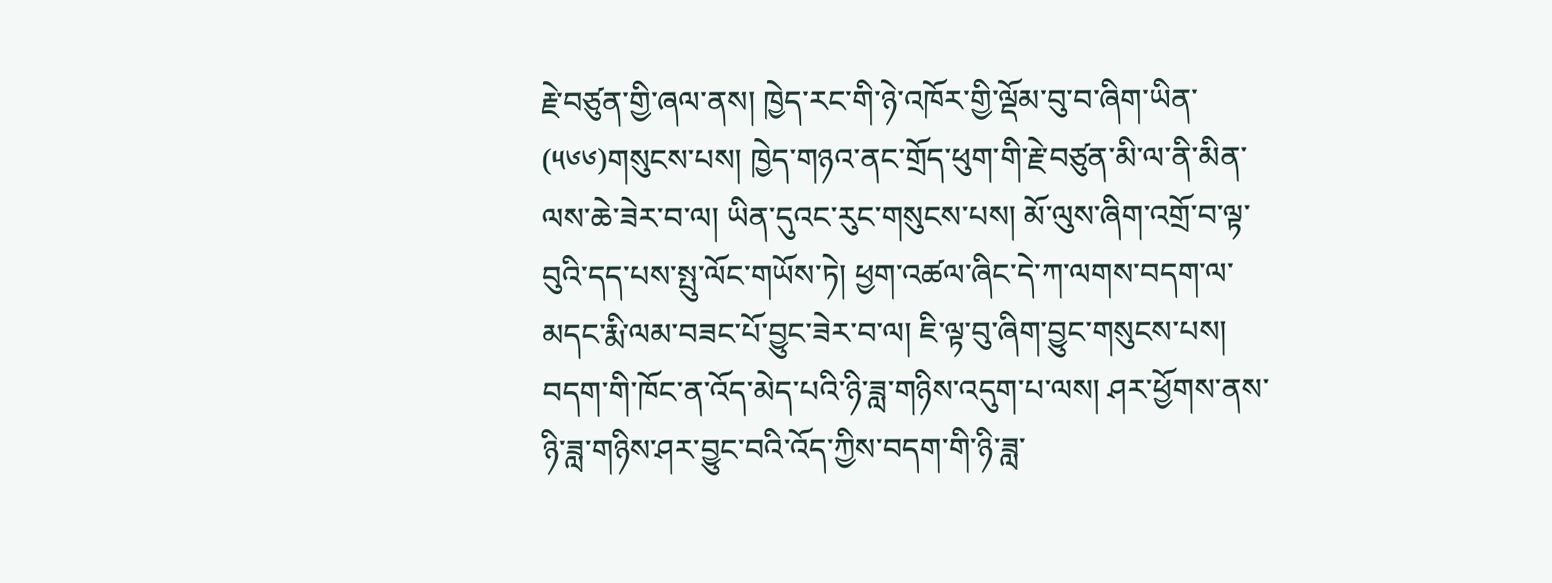རྗེ་བཙུན་གྱི་ཞལ་ནས། ཁྱེད་རང་གི་ཉེ་འཁོར་གྱི་ལྡོམ་བུ་བ་ཞིག་ཡིན་
(༥༦༦)གསུངས་པས། ཁྱེད་གཉའ་ནང་གྲོད་ཕུག་གི་རྗེ་བཙུན་མི་ལ་ནི་མིན་ལས་ཆེ་ཟེར་བ་ལ། ཡིན་དུའང་རུང་གསུངས་པས། མོ་ལུས་ཞིག་འགྲོ་བ་ལྟ་བུའི་དད་པས་སྤུ་ལོང་གཡོས་ཏེ། ཕྱག་འཚལ་ཞིང་དེ་ཀ་ལགས་བདག་ལ་མདང་རྨི་ལམ་བཟང་པོ་བྱུང་ཟེར་བ་ལ། ཇི་ལྟ་བུ་ཞིག་བྱུང་གསུངས་པས། བདག་གི་ཁོང་ན་འོད་མེད་པའི་ཉི་ཟླ་གཉིས་འདུག་པ་ལས། ཤར་ཕྱོགས་ནས་ཉི་ཟླ་གཉིས་ཤར་བྱུང་བའི་འོད་ཀྱིས་བདག་གི་ཉི་ཟླ་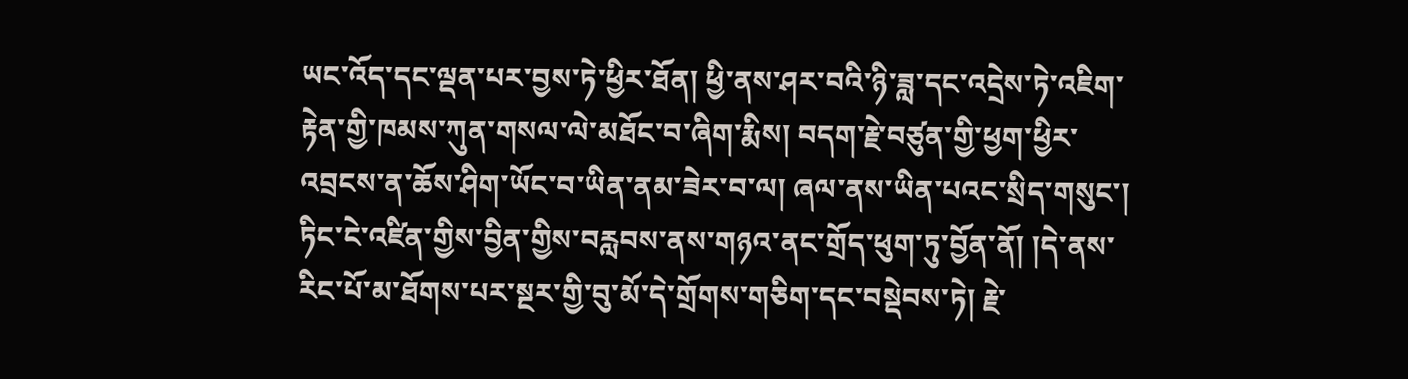ཡང་འོད་དང་ལྡན་པར་བྱས་ཏེ་ཕྱིར་ཐོན། ཕྱི་ནས་ཤར་བའི་ཉི་ཟླ་དང་འདྲེས་ཏེ་འཇིག་རྟེན་གྱི་ཁམས་ཀུན་གསལ་ལེ་མཐོང་བ་ཞིག་རྨིས། བདག་རྗེ་བཙུན་གྱི་ཕྱག་ཕྱིར་འབྲངས་ན་ཆོས་ཤིག་ཡོང་བ་ཡིན་ནམ་ཟེར་བ་ལ། ཞལ་ནས་ཡིན་པའང་སྲིད་གསུང་། ཏིང་ངེ་འཛིན་གྱིས་བྱིན་གྱིས་བརླབས་ནས་གཉའ་ནང་གྲོད་ཕུག་ཏུ་བྱོན་ནོ། །དེ་ནས་རིང་པོ་མ་ཐོགས་པར་སྔར་གྱི་བུ་མོ་དེ་གྲོགས་གཅིག་དང་བསྡེབས་ཏེ། རྗེ་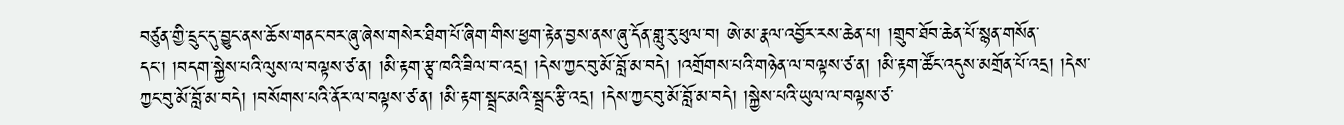བཙུན་གྱི་དྲུང་དུ་བྱུང་ནས་ཆོས་གནང་བར་ཞུ་ཞེས་གསེར་ཐིག་པོ་ཞིག་གིས་ཕྱག་རྟེན་བྱས་ནས་ཞུ་དོན་གླུ་རུ་ཕུལ་བ། ཨེ་མ་རྣལ་འབྱོར་རས་ཆེན་པ། །གྲུབ་ཐོབ་ཆེན་པོ་སྙན་གསོན་དང་། །བདག་སྐྱེས་པའི་ལུས་ལ་བལྟས་ཙ་ན། །མི་རྟག་རྩྭ་ཁའི་ཟིལ་བ་འདྲ། །དེས་ཀྱང་བུ་མོ་བློ་མ་བདེ། །འགྲོགས་པའི་གཉེན་ལ་བལྟས་ཙ་ན། །མི་རྟག་ཚོང་འདུས་མགྲོན་པོ་འདྲ། །དེས་ཀྱང་བུ་མོ་བློ་མ་བདེ། །བསོགས་པའི་ནོར་ལ་བལྟས་ཙ་ན། །མི་རྟག་སྦྲང་མའི་སྦྲང་རྩི་འདྲ། །དེས་ཀྱང་བུ་མོ་བློ་མ་བདེ། །སྐྱེས་པའི་ཡུལ་ལ་བལྟས་ཙ་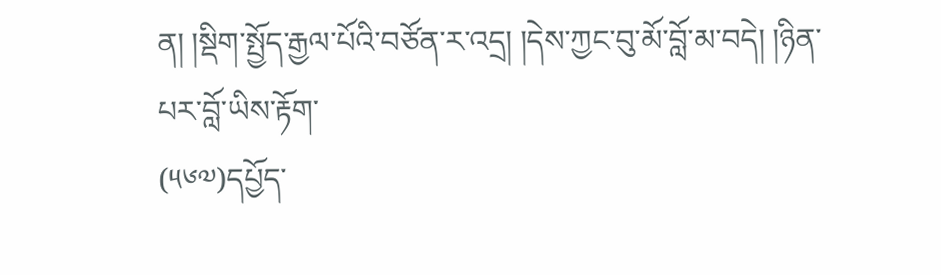ན། །སྡིག་སྤྱོད་རྒྱལ་པོའི་བཙོན་ར་འདྲ། །དེས་ཀྱང་བུ་མོ་བློ་མ་བདེ། །ཉིན་པར་བློ་ཡིས་རྟོག་
(༥༦༧)དཔྱོད་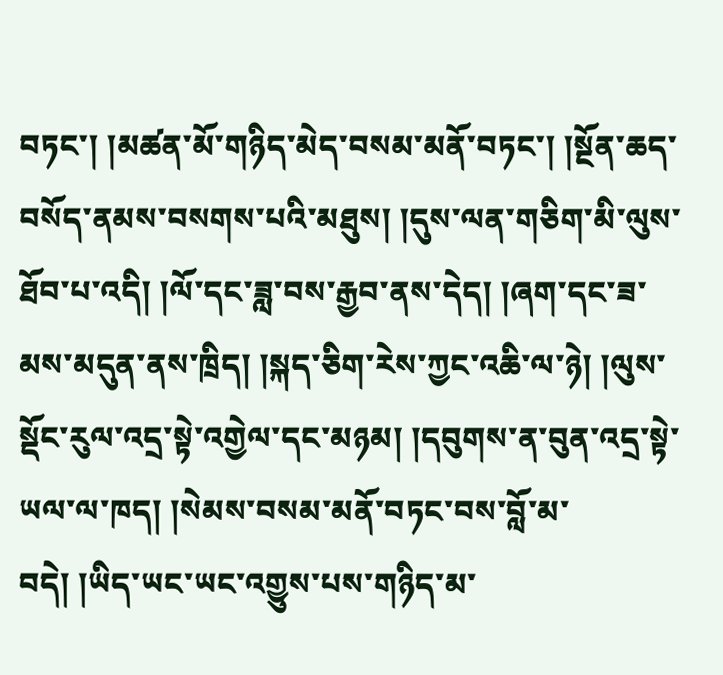བཏང་། །མཚན་མོ་གཉིད་མེད་བསམ་མནོ་བཏང་། །སྔོན་ཆད་བསོད་ནམས་བསགས་པའི་མཐུས། །དུས་ལན་གཅིག་མི་ལུས་ཐོབ་པ་འདི། །ལོ་དང་ཟླ་བས་རྒྱབ་ནས་དེད། །ཞག་དང་ཟ་མས་མདུན་ནས་ཁྲིད། །སྐད་ཅིག་རེས་ཀྱང་འཆི་ལ་ཉེ། །ལུས་སྡོང་རུལ་འདྲ་སྟེ་འགྱེལ་དང་མཉམ། །དབུགས་ན་བུན་འདྲ་སྟེ་ཡལ་ལ་ཁད། །སེམས་བསམ་མནོ་བཏང་བས་བློ་མ་བདེ། །ཡིད་ཡང་ཡང་འགྱུས་པས་གཉིད་མ་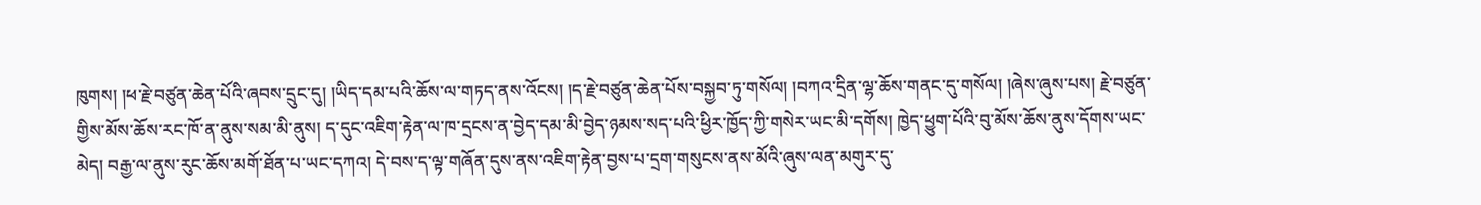ཁུགས། །ཕ་རྗེ་བཙུན་ཆེན་པོའི་ཞབས་དྲུང་དུ། །ཡིད་དམ་པའི་ཆོས་ལ་གཏད་ནས་འོངས། །ད་རྗེ་བཙུན་ཆེན་པོས་བསྐྱབ་ཏུ་གསོལ། །བཀའ་དྲིན་ལྷ་ཆོས་གནང་དུ་གསོལ། །ཞེས་ཞུས་པས། རྗེ་བཙུན་གྱིས་མོས་ཆོས་རང་ཁོ་ན་ནུས་སམ་མི་ནུས། ད་དུང་འཇིག་རྟེན་ལ་ཁ་དྲངས་ན་བྱེད་དམ་མི་བྱེད་ཉམས་སད་པའི་ཕྱིར་ཁྱོད་ཀྱི་གསེར་ཡང་མི་དགོས། ཁྱེད་ཕྱུག་པོའི་བུ་མོས་ཆོས་ནུས་དོགས་ཡང་མེད། བརྒྱ་ལ་ནུས་རུང་ཆོས་མགོ་ཐོན་པ་ཡང་དཀའ། དེ་བས་ད་ལྟ་གཞོན་དུས་ནས་འཇིག་རྟེན་བྱས་པ་དྲག་གསུངས་ནས་མོའི་ཞུས་ལན་མགུར་དུ་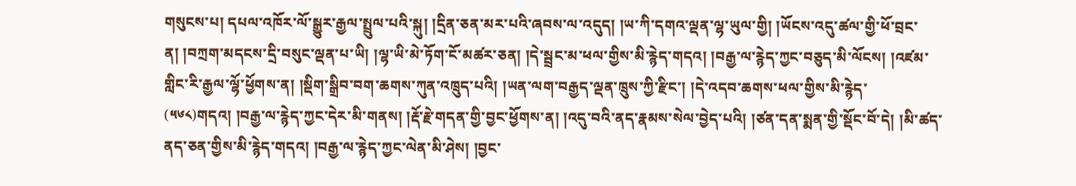གསུངས་པ། དཔལ་འཁོར་ལོ་སྒྱུར་རྒྱལ་སྤྲུལ་པའི་སྐུ། །དྲིན་ཅན་མར་པའི་ཞབས་ལ་འདུད། །ཡ་ཀི་དགའ་ལྡན་ལྷ་ཡུལ་གྱི། །ཡོངས་འདུ་ཚལ་གྱི་ཕོ་བྲང་ན། །བཀྲག་མདངས་དྲི་བསུང་ལྡན་པ་ཡི། །ལྷ་ཡི་མེ་ཏོག་ངོ་མཚར་ཅན། །དེ་སྦྲང་མ་ཕལ་གྱིས་མི་རྙེད་གདའ། །བརྒྱ་ལ་རྙེད་ཀྱང་བཅུད་མི་ལོངས། །འཛམ་གླིང་རི་རྒྱལ་ལྷོ་ཕྱོགས་ན། །སྡིག་སྒྲིབ་བག་ཆགས་ཀུན་འཁྲུད་པའི། །ཡན་ལག་བརྒྱད་ལྡན་ཁྲུས་ཀྱི་རྫིང་། །དེ་འདབ་ཆགས་ཕལ་གྱིས་མི་རྙེད་
(༥༦༨)གདའ། །བརྒྱ་ལ་རྙེད་ཀྱང་དེར་མི་གནས། །རྡོ་རྗེ་གདན་གྱི་བྱང་ཕྱོགས་ན། །འདུ་བའི་ནད་རྣམས་སེལ་བྱེད་པའི། །ཙན་དན་སྨན་གྱི་སྡོང་བོ་དེ། །མི་ཚད་ནད་ཅན་གྱིས་མི་རྙེད་གདའ། །བརྒྱ་ལ་རྙེད་ཀྱང་ལེན་མི་ཤེས། །བྱང་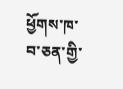ཕྱོགས་ཁ་བ་ཅན་གྱི་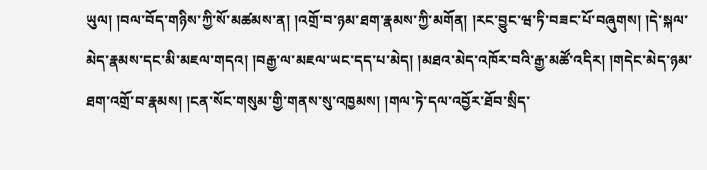ཡུལ། །བལ་བོད་གཉིས་ཀྱི་སོ་མཚམས་ན། །འགྲོ་བ་ཉམ་ཐག་རྣམས་ཀྱི་མགོན། །རང་བྱུང་ཝ་ཏི་བཟང་པོ་བཞུགས། །དེ་སྐལ་མེད་རྣམས་དང་མི་མཇལ་གདའ། །བརྒྱ་ལ་མཇལ་ཡང་དད་པ་མེད། །མཐའ་མེད་འཁོར་བའི་རྒྱ་མཚོ་འདིར། །གདེང་མེད་ཉམ་ཐག་འགྲོ་བ་རྣམས། །ངན་སོང་གསུམ་གྱི་གནས་སུ་འཁྱམས། །གལ་ཏེ་དལ་འབྱོར་ཐོབ་སྲིད་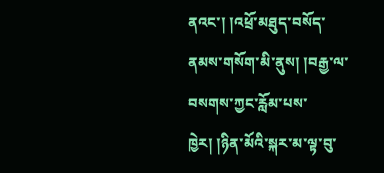ནའང་། །འཕྲོ་མཐུད་བསོད་ནམས་གསོག་མི་ནུས། །བརྒྱ་ལ་བསགས་ཀྱང་རློམ་པས་ཁྱེར། །ཉིན་མོའི་སྐར་མ་ལྟ་བུ་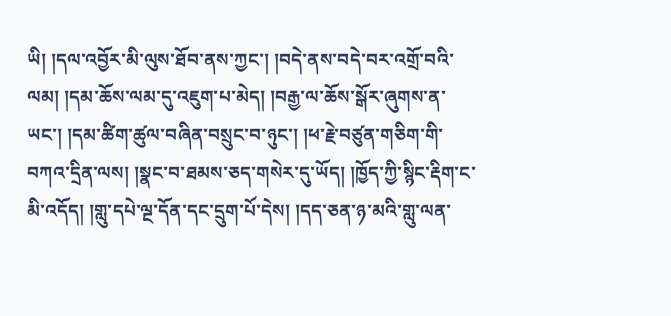ཡི། །དལ་འབྱོར་མི་ལུས་ཐོབ་ནས་ཀྱང་། །བདེ་ནས་བདེ་བར་འགྲོ་བའི་ལམ། །དམ་ཆོས་ལམ་དུ་འཇུག་པ་མེད། །བརྒྱ་ལ་ཆོས་སྒོར་ཞུགས་ན་ཡང་། །དམ་ཚིག་ཚུལ་བཞིན་བསྲུང་བ་ཉུང་། །ཕ་རྗེ་བཙུན་གཅིག་གི་བཀའ་དྲིན་ལས། །སྣང་བ་ཐམས་ཅད་གསེར་དུ་ཡོད། །ཁྱོད་ཀྱི་སྙིང་རྡིག་ང་མི་འདོད། །གླུ་དཔེ་ལྔ་དོན་དང་དྲུག་པོ་དེས། །དད་ཅན་ཉ་མའི་གླུ་ལན་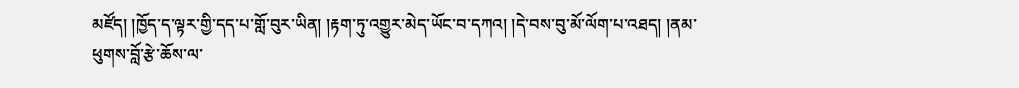མཛོད། །ཁྱོད་ད་ལྟར་གྱི་དད་པ་གློ་བུར་ཡིན། །རྟག་ཏུ་འགྱུར་མེད་ཡོང་བ་དཀའ། །དེ་བས་བུ་མོ་ལོག་པ་འཐད། །ནམ་ཕུགས་བློ་རྩེ་ཆོས་ལ་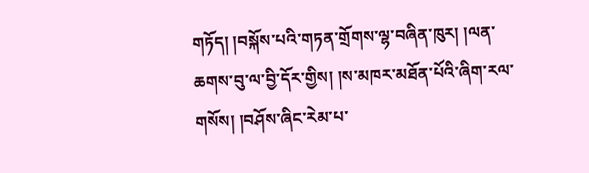གཏོད། །བསྐོས་པའི་གཏན་གྲོགས་ལྷ་བཞིན་ཁུར། །ལན་ཆགས་བུ་ལ་བྱི་དོར་གྱིས། །ས་མཁར་མཐོན་པོའི་ཞིག་རལ་གསོས། །བཤོས་ཞིང་རེམ་པ་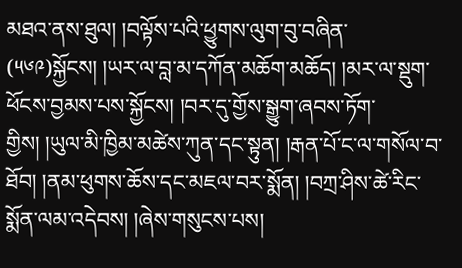མཐའ་ནས་ཐུལ། །བལྟོས་པའི་ཕྱུགས་ལུག་བུ་བཞིན་
(༥༦༩)སྐྱོངས། །ཡར་ལ་བླ་མ་དཀོན་མཆོག་མཆོད། །མར་ལ་སྡུག་ཕོངས་བྱམས་པས་སྐྱོངས། །བར་དུ་གྱོས་སྒྱུག་ཞབས་ཏོག་གྱིས། །ཡུལ་མི་ཁྱིམ་མཚེས་ཀུན་དང་སྟུན། །རྒན་པོ་ང་ལ་གསོལ་བ་ཐོབ། །ནམ་ཕུགས་ཆོས་དང་མཇལ་བར་སྨོན། །བཀྲ་ཤིས་ཚེ་རིང་སྨོན་ལམ་འདེབས། །ཞེས་གསུངས་པས།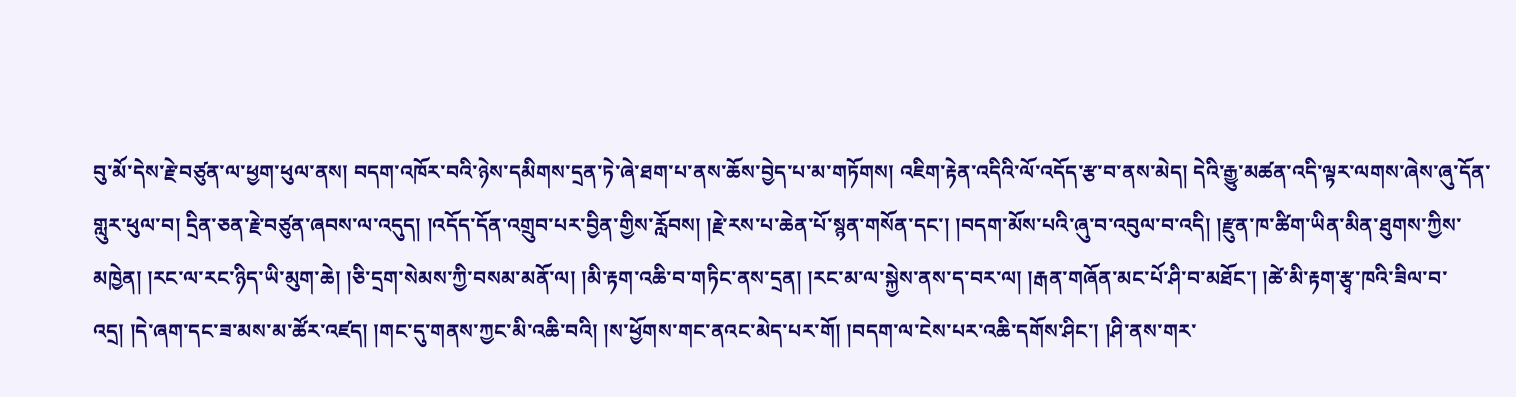བུ་མོ་དེས་རྗེ་བཙུན་ལ་ཕྱག་ཕུལ་ནས། བདག་འཁོར་བའི་ཉེས་དམིགས་དྲན་ཏེ་ཞེ་ཐག་པ་ནས་ཆོས་བྱེད་པ་མ་གཏོགས། འཇིག་རྟེན་འདིའི་ལོ་འདོད་རྩ་བ་ནས་མེད། དེའི་རྒྱུ་མཚན་འདི་ལྟར་ལགས་ཞེས་ཞུ་དོན་གླུར་ཕུལ་བ། དྲིན་ཅན་རྗེ་བཙུན་ཞབས་ལ་འདུད། །འདོད་དོན་འགྲུབ་པར་བྱིན་གྱིས་རློབས། །རྗེ་རས་པ་ཆེན་པོ་སྙན་གསོན་དང་། །བདག་མོས་པའི་ཞུ་བ་འབུལ་བ་འདི། །རྫུན་ཁ་ཚིག་ཡིན་མིན་ཐུགས་ཀྱིས་མཁྱེན། །རང་ལ་རང་ཉིད་ཡི་མུག་ཆེ། །ཅི་དྲག་སེམས་ཀྱི་བསམ་མནོ་ལ། །མི་རྟག་འཆི་བ་གཏིང་ནས་དྲན། །རང་མ་ལ་སྐྱེས་ནས་ད་བར་ལ། །རྒན་གཞོན་མང་པོ་ཤི་བ་མཐོང་། །ཚེ་མི་རྟག་རྩྭ་ཁའི་ཟིལ་བ་འདྲ། །དེ་ཞག་དང་ཟ་མས་མ་ཚོར་འཛད། །གང་དུ་གནས་ཀྱང་མི་འཆི་བའི། །ས་ཕྱོགས་གང་ནའང་མེད་པར་གོ། །བདག་ལ་ངེས་པར་འཆི་དགོས་ཤིང་། །ཤི་ནས་གར་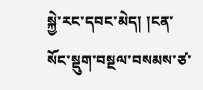སྐྱེ་རང་དབང་མེད། །ངན་སོང་སྡུག་བསྔལ་བསམས་ཙ་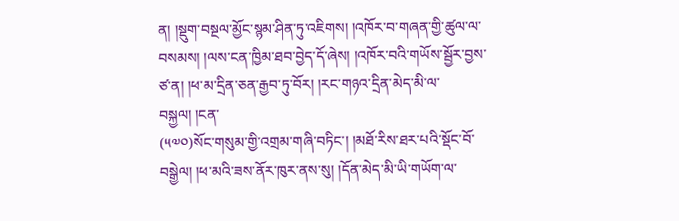ན། །སྡུག་བསྔལ་མྱོང་སྙམ་ཤིན་ཏུ་འཇིགས། །འཁོར་བ་གཞན་གྱི་ཚུལ་ལ་བསམས། །ལས་ངན་ཁྱིམ་ཐབ་བྱེད་དོ་ཞེས། །འཁོར་བའི་གཡོས་སྦྱོར་བྱས་ཙ་ན། །ཕ་མ་དྲིན་ཅན་རྒྱབ་ཏུ་བོར། །རང་གཉའ་དྲིན་མེད་མི་ལ་བསྐྱལ། །ངན་
(༥༧༠)སོང་གསུམ་གྱི་འགྲམ་གཞི་བཏིང་། །མཐོ་རིས་ཐར་པའི་སྡོང་བོ་བསྒྱེལ། །ཕ་མའི་ཟས་ནོར་ཁུར་ནས་སུ། །དོན་མེད་མི་ཡི་གཡོག་ལ་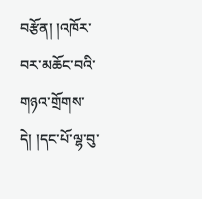བརྩོན། །འཁོར་བར་མཆོང་བའི་གཉའ་གྲོགས་དེ། །དང་པོ་ལྷ་བུ་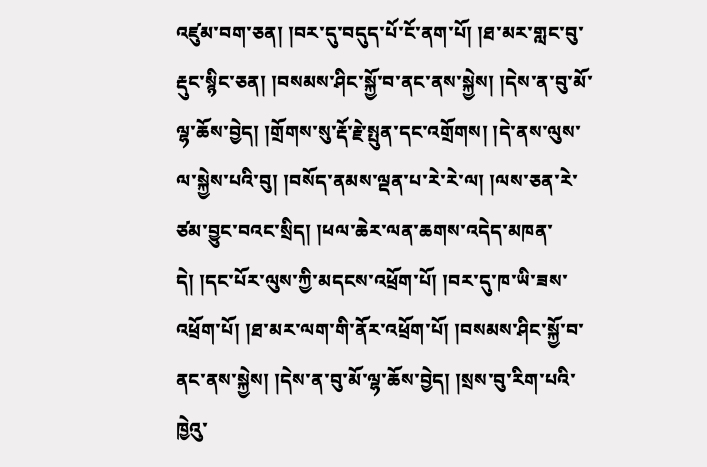འཛུམ་བག་ཅན། །བར་དུ་བདུད་པོ་ངོ་ནག་པོ། །ཐ་མར་གླང་བུ་རྡུང་སྙིང་ཅན། །བསམས་ཤིང་སྐྱོ་བ་ནང་ནས་སྐྱེས། །དེས་ན་བུ་མོ་ལྷ་ཆོས་བྱེད། །གྲོགས་སུ་རྡོ་རྗེ་སྤུན་དང་འགྲོགས། །དེ་ནས་ལུས་ལ་སྐྱེས་པའི་བུ། །བསོད་ནམས་ལྡན་པ་རེ་རེ་ལ། །ལས་ཅན་རེ་ཙམ་བྱུང་བའང་སྲིད། །ཕལ་ཆེར་ལན་ཆགས་འདེད་མཁན་དེ། །དང་པོར་ལུས་ཀྱི་མདངས་འཕྲོག་པོ། །བར་དུ་ཁ་ཡི་ཟས་འཕྲོག་པོ། །ཐ་མར་ལག་གི་ནོར་འཕྲོག་པོ། །བསམས་ཤིང་སྐྱོ་བ་ནང་ནས་སྐྱེས། །དེས་ན་བུ་མོ་ལྷ་ཆོས་བྱེད། །སྲས་བུ་རིག་པའི་ཁྱེའུ་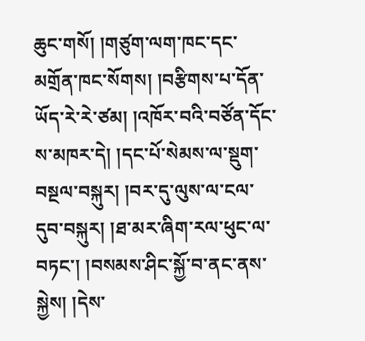ཆུང་གསོ། །གཙུག་ལག་ཁང་དང་མགྲོན་ཁང་སོགས། །བརྩིགས་པ་དོན་ཡོད་རེ་རེ་ཙམ། །འཁོར་བའི་བཙོན་དོང་ས་མཁར་དེ། །དང་པོ་སེམས་ལ་སྡུག་བསྔལ་བསྐུར། །བར་དུ་ལུས་ལ་ངལ་དུབ་བསྐུར། །ཐ་མར་ཞིག་རལ་ཕུང་ལ་བཏང་། །བསམས་ཤིང་སྐྱོ་བ་ནང་ནས་སྐྱེས། །དེས་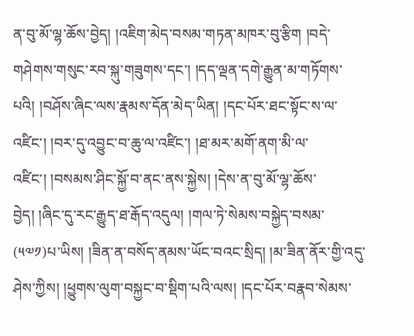ན་བུ་མོ་ལྷ་ཆོས་བྱེད། །འཇིག་མེད་བསམ་གཏན་མཁར་བུ་རྩིག །བདེ་གཤེགས་གསུང་རབ་སྐུ་གཟུགས་དང་། །དད་ལྡན་དགེ་རྒྱུན་མ་གཏོགས་པའི། །བཤོས་ཞིང་ལས་རྣམས་དོན་མེད་ཡིན། །དང་པོར་ཐང་སྟོང་ས་ལ་འཛིང་། །བར་དུ་འབྱུང་བ་ཆུ་ལ་འཛིང་། །ཐ་མར་མགོ་ནག་མི་ལ་འཛིང་། །བསམས་ཤིང་སྐྱོ་བ་ནང་ནས་སྐྱེས། །དེས་ན་བུ་མོ་ལྷ་ཆོས་བྱེད། །ཞིང་དུ་རང་རྒྱུད་ཐ་རྒོད་འདུལ། །གལ་ཏེ་སེམས་བསྐྱེད་བསམ་
(༥༧༡)པ་ཡིས། །ཟིན་ན་བསོད་ནམས་ཡོང་བའང་སྲིད། །མ་ཟིན་ནོར་གྱི་འདུ་ཤེས་ཀྱིས། །ཕྱུགས་ལུག་བསྐྱང་བ་སྡིག་པའི་ལས། །དང་པོར་བརྣབ་སེམས་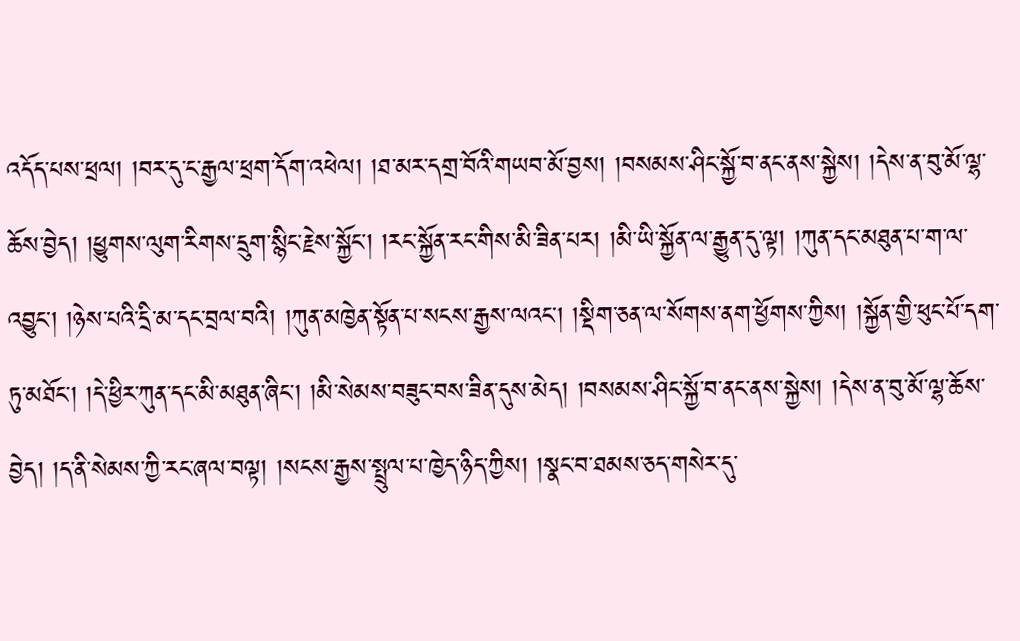འདོད་པས་ཕྲལ། །བར་དུ་ང་རྒྱལ་ཕྲག་དོག་འཕེལ། །ཐ་མར་དགྲ་བོའི་གཡབ་མོ་བྱས། །བསམས་ཤིང་སྐྱོ་བ་ནང་ནས་སྐྱེས། །དེས་ན་བུ་མོ་ལྷ་ཆོས་བྱེད། །ཕྱུགས་ལུག་རིགས་དྲུག་སྙིང་རྗེས་སྐྱོང་། །རང་སྐྱོན་རང་གིས་མི་ཟིན་པར། །མི་ཡི་སྐྱོན་ལ་རྒྱུན་དུ་ལྟ། །ཀུན་དང་མཐུན་པ་ག་ལ་འབྱུང་། །ཉེས་པའི་དྲི་མ་དང་བྲལ་བའི། །ཀུན་མཁྱེན་སྟོན་པ་སངས་རྒྱས་ལའང་། །སྡིག་ཅན་ལ་སོགས་ནག་ཕྱོགས་ཀྱིས། །སྐྱོན་གྱི་ཕུང་པོ་དག་ཏུ་མཐོང་། །དེ་ཕྱིར་ཀུན་དང་མི་མཐུན་ཞིང་། །མི་སེམས་བཟུང་བས་ཟིན་དུས་མེད། །བསམས་ཤིང་སྐྱོ་བ་ནང་ནས་སྐྱེས། །དེས་ན་བུ་མོ་ལྷ་ཆོས་བྱེད། །ད་ནི་སེམས་ཀྱི་རང་ཞལ་བལྟ། །སངས་རྒྱས་སྤྲུལ་པ་ཁྱེད་ཉིད་ཀྱིས། །སྣང་བ་ཐམས་ཅད་གསེར་དུ་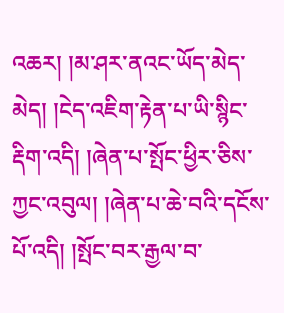འཆར། །མ་ཤར་ནའང་ཡོད་མེད་མེད། །ངེད་འཇིག་རྟེན་པ་ཡི་སྙིང་རྡིག་འདི། །ཞེན་པ་སྤོང་ཕྱིར་ཅིས་ཀྱང་འབུལ། །ཞེན་པ་ཆེ་བའི་དངོས་པོ་འདི། །སྤོང་བར་རྒྱལ་བ་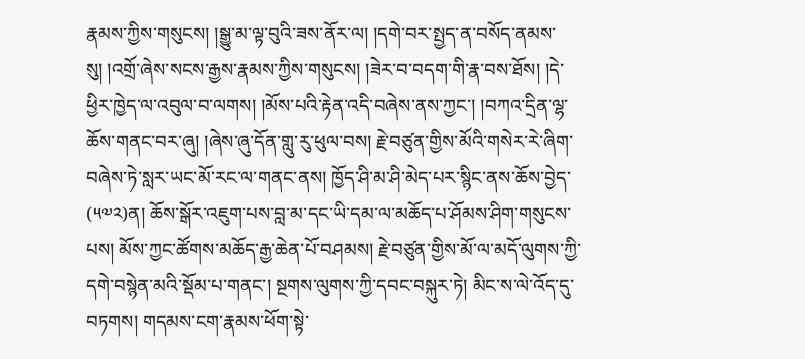རྣམས་ཀྱིས་གསུངས། །སྒྱུ་མ་ལྟ་བུའི་ཟས་ནོར་ལ། །དགེ་བར་སྤྱད་ན་བསོད་ནམས་སུ། །འགྲོ་ཞེས་སངས་རྒྱས་རྣམས་ཀྱིས་གསུངས། །ཟེར་བ་བདག་གི་རྣ་བས་ཐོས། །དེ་ཕྱིར་ཁྱེད་ལ་འབུལ་བ་ལགས། །མོས་པའི་རྟེན་འདི་བཞེས་ནས་ཀྱང་། །བཀའ་དྲིན་ལྷ་ཆོས་གནང་བར་ཞུ། །ཞེས་ཞུ་དོན་གླུ་རུ་ཕུལ་བས། རྗེ་བཙུན་གྱིས་མོའི་གསེར་རེ་ཞིག་བཞེས་ཏེ་སླར་ཡང་མོ་རང་ལ་གནང་ནས། ཁྱོད་ཤི་མ་ཤི་མེད་པར་སྙིང་ནས་ཆོས་བྱེད་
(༥༧༢)ན། ཆོས་སྒོར་འཇུག་པས་བླ་མ་དང་ཡི་དམ་ལ་མཆོད་པ་ཤོམས་ཤིག་གསུངས་པས། མོས་ཀྱང་ཚོགས་མཆོད་རྒྱ་ཆེན་པོ་བཤམས། རྗེ་བཙུན་གྱིས་མོ་ལ་མདོ་ལུགས་ཀྱི་དགེ་བསྙེན་མའི་སྡོམ་པ་གནང་། སྔགས་ལུགས་ཀྱི་དབང་བསྐུར་ཏེ། མིང་ས་ལེ་འོད་དུ་བཏགས། གདམས་ངག་རྣམས་ཕོག་སྟེ་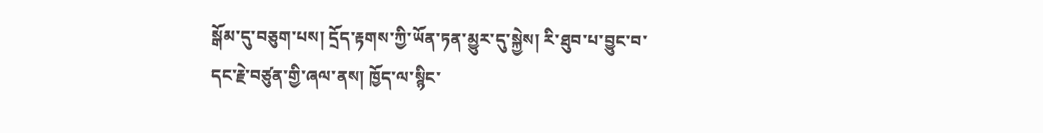སྒོམ་དུ་བཅུག་པས། དྲོད་རྟགས་ཀྱི་ཡོན་ཏན་མྱུར་དུ་སྐྱེས། རི་ཐུབ་པ་བྱུང་བ་དང་རྗེ་བཙུན་གྱི་ཞལ་ནས། ཁྱོད་ལ་སྙིང་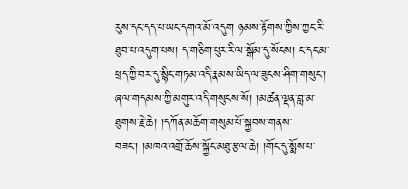རུས་དང་དད་པ་ཡང་དགའ་མོ་འདུག ཉམས་རྟོགས་ཀྱིས་ཀྱང་རི་ཐུབ་པ་འདུག་པས། ད་གཅིག་པུར་རི་ལ་སྒོམ་དུ་སོངས། ང་དང་མ་ཕྲད་ཀྱི་བར་དུ་སྙིང་གཏམ་འདི་རྣམས་ཡིད་ལ་ཟུངས་ཤིག་གསུང་། ཞལ་གདམས་ཀྱི་མགུར་འདི་གསུངས་སོ། །མཚན་ལྡན་བླ་མ་ཐུགས་རྗེ་ཆེ། །དཀོན་མཆོག་གསུམ་པོ་སྐྱབས་གནས་བཟང་། །མཁའ་འགྲོ་ཆོས་སྐྱོང་མཐུ་རྩལ་ཆེ། །གོང་དུ་སྨོས་པ་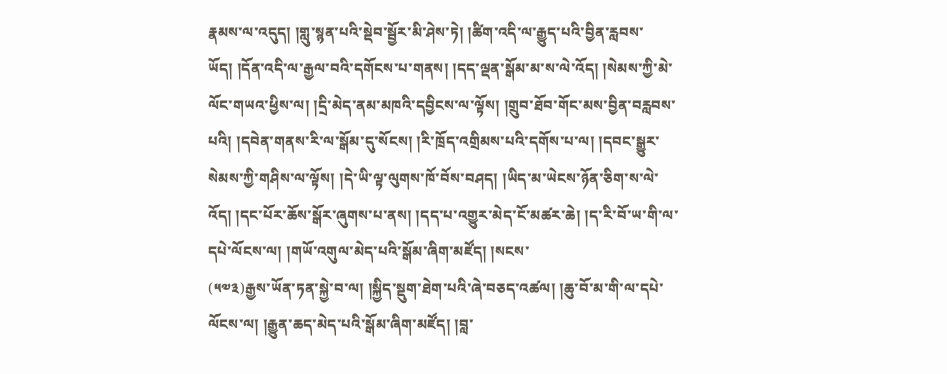རྣམས་ལ་འདུད། །གླུ་སྙན་པའི་སྡེབ་སྦྱོར་མི་ཤེས་ཏེ། །ཚིག་འདི་ལ་རྒྱུད་པའི་བྱིན་རླབས་ཡོད། །དོན་འདི་ལ་རྒྱལ་བའི་དགོངས་པ་གནས། །དད་ལྡན་སྒོམ་མ་ས་ལེ་འོད། །སེམས་ཀྱི་མེ་ལོང་གཡའ་ཕྱིས་ལ། །དྲི་མེད་ནམ་མཁའི་དབྱིངས་ལ་ལྟོས། །གྲུབ་ཐོབ་གོང་མས་བྱིན་བརླབས་པའི། །དབེན་གནས་རི་ལ་སྒོམ་དུ་སོངས། །རི་ཁྲོད་འགྲིམས་པའི་དགོས་པ་ལ། །དབང་སྒྱུར་སེམས་ཀྱི་གཤིས་ལ་ལྟོས། །དེ་ཡི་ལྟ་ལུགས་ཁོ་བོས་བཤད། །ཡིད་མ་ཡེངས་ཉོན་ཅིག་ས་ལེ་འོད། །དང་པོར་ཆོས་སྒོར་ཞུགས་པ་ནས། །དད་པ་འགྱུར་མེད་ངོ་མཚར་ཆེ། །ད་རི་བོ་ཡ་གི་ལ་དཔེ་ལོངས་ལ། །གཡོ་འགུལ་མེད་པའི་སྒོམ་ཞིག་མཛོད། །སངས་
(༥༧༣)རྒྱས་ཡོན་ཏན་སྐྱེ་བ་ལ། །སྐྱིད་སྡུག་ཐེག་པའི་ཞེ་བཅད་འཚལ། །ཆུ་བོ་མ་གི་ལ་དཔེ་ལོངས་ལ། །རྒྱུན་ཆད་མེད་པའི་སྒོམ་ཞིག་མཛོད། །བླ་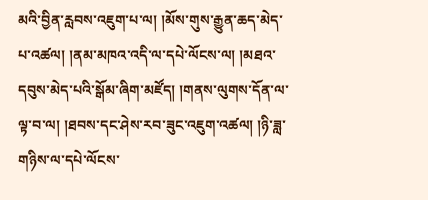མའི་བྱིན་རླབས་འཇུག་པ་ལ། །མོས་གུས་རྒྱུན་ཆད་མེད་པ་འཚལ། །ནམ་མཁའ་འདི་ལ་དཔེ་ལོངས་ལ། །མཐའ་དབུས་མེད་པའི་སྒོམ་ཞིག་མཛོད། །གནས་ལུགས་དོན་ལ་ལྟ་བ་ལ། །ཐབས་དང་ཤེས་རབ་ཟུང་འཇུག་འཚལ། །ཉི་ཟླ་གཉིས་ལ་དཔེ་ལོངས་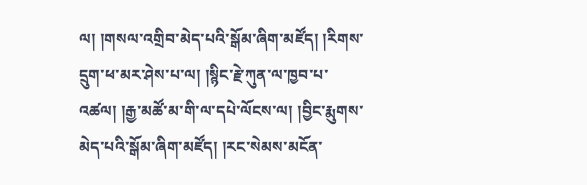ལ། །གསལ་འགྲིབ་མེད་པའི་སྒོམ་ཞིག་མཛོད། །རིགས་དྲུག་ཕ་མར་ཤེས་པ་ལ། །སྙིང་རྗེ་ཀུན་ལ་ཁྱབ་པ་འཚལ། །རྒྱ་མཚོ་མ་གི་ལ་དཔེ་ལོངས་ལ། །བྱིང་རྨུགས་མེད་པའི་སྒོམ་ཞིག་མཛོད། །རང་སེམས་མངོན་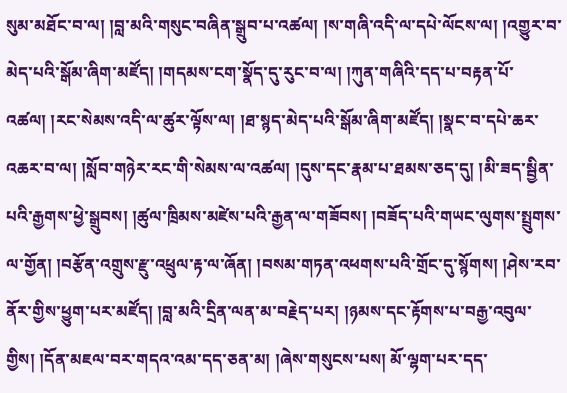སུམ་མཐོང་བ་ལ། །བླ་མའི་གསུང་བཞིན་སྒྲུབ་པ་འཚལ། །ས་གཞི་འདི་ལ་དཔེ་ལོངས་ལ། །འགྱུར་བ་མེད་པའི་སྒོམ་ཞིག་མཛོད། །གདམས་ངག་སྣོད་དུ་རུང་བ་ལ། །ཀུན་གཞིའི་དད་པ་བརྟན་པོ་འཚལ། །རང་སེམས་འདི་ལ་ཚུར་ལྟོས་ལ། །ཐ་སྙད་མེད་པའི་སྒོམ་ཞིག་མཛོད། །སྣང་བ་དཔེ་ཆར་འཆར་བ་ལ། །སློབ་གཉེར་རང་གི་སེམས་ལ་འཚལ། །དུས་དང་རྣམ་པ་ཐམས་ཅད་དུ། །མི་ཟད་སྦྱིན་པའི་རྒྱགས་ཕྱེ་སྒྲུབས། །ཚུལ་ཁྲིམས་མཛེས་པའི་རྒྱན་ལ་གཟོབས། །བཟོད་པའི་གཡང་ལུགས་སྤྲུགས་ལ་གྱོན། །བརྩོན་འགྲུས་རྫུ་འཕྲུལ་རྟ་ལ་ཞོན། །བསམ་གཏན་འཕགས་པའི་གྲོང་དུ་སྙོགས། །ཤེས་རབ་ནོར་གྱིས་ཕྱུག་པར་མཛོད། །བླ་མའི་དྲིན་ལན་མ་བརྗེད་པར། །ཉམས་དང་རྟོགས་པ་བརྒྱ་འབུལ་གྱིས། །དོན་མཇལ་བར་གདའ་འམ་དད་ཅན་མ། །ཞེས་གསུངས་པས། མོ་ལྷག་པར་དད་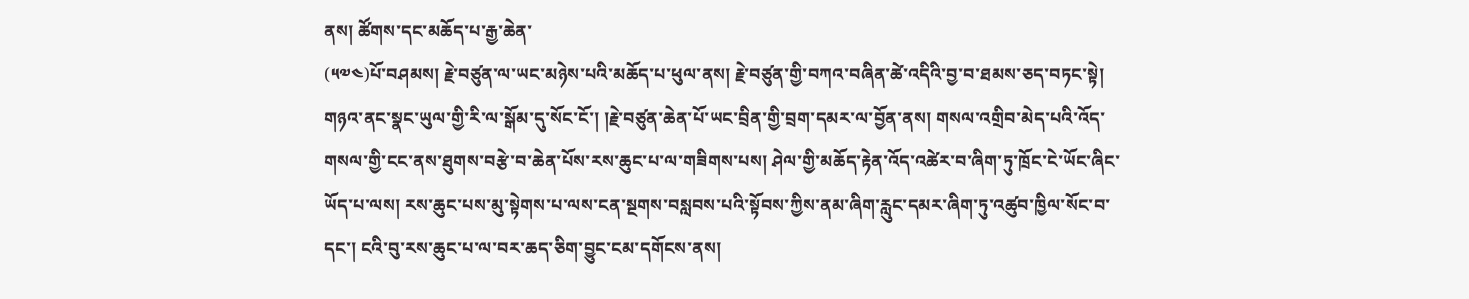ནས། ཚོགས་དང་མཆོད་པ་རྒྱ་ཆེན་
(༥༧༤)པོ་བཤམས། རྗེ་བཙུན་ལ་ཡང་མཉེས་པའི་མཆོད་པ་ཕུལ་ནས། རྗེ་བཙུན་གྱི་བཀའ་བཞིན་ཚེ་འདིའི་བྱ་བ་ཐམས་ཅད་བཏང་སྟེ། གཉའ་ནང་སྣང་ཡུལ་གྱི་རི་ལ་སྒོམ་དུ་སོང་ངོ་། །རྗེ་བཙུན་ཆེན་པོ་ཡང་བྲིན་གྱི་བྲག་དམར་ལ་བྱོན་ནས། གསལ་འགྲིབ་མེད་པའི་འོད་གསལ་གྱི་ངང་ནས་ཐུགས་བརྩེ་བ་ཆེན་པོས་རས་ཆུང་པ་ལ་གཟིགས་པས། ཤེལ་གྱི་མཆོད་རྟེན་འོད་འཚེར་བ་ཞིག་ཏུ་ཁྲོང་ངེ་ཡོང་ཞིང་ཡོད་པ་ལས། རས་ཆུང་པས་མུ་སྟེགས་པ་ལས་ངན་སྔགས་བསླབས་པའི་སྟོབས་ཀྱིས་ནམ་ཞིག་རླུང་དམར་ཞིག་ཏུ་འཚུབ་ཁྱིལ་སོང་བ་དང་། ངའི་བུ་རས་ཆུང་པ་ལ་བར་ཆད་ཅིག་བྱུང་ངམ་དགོངས་ནས།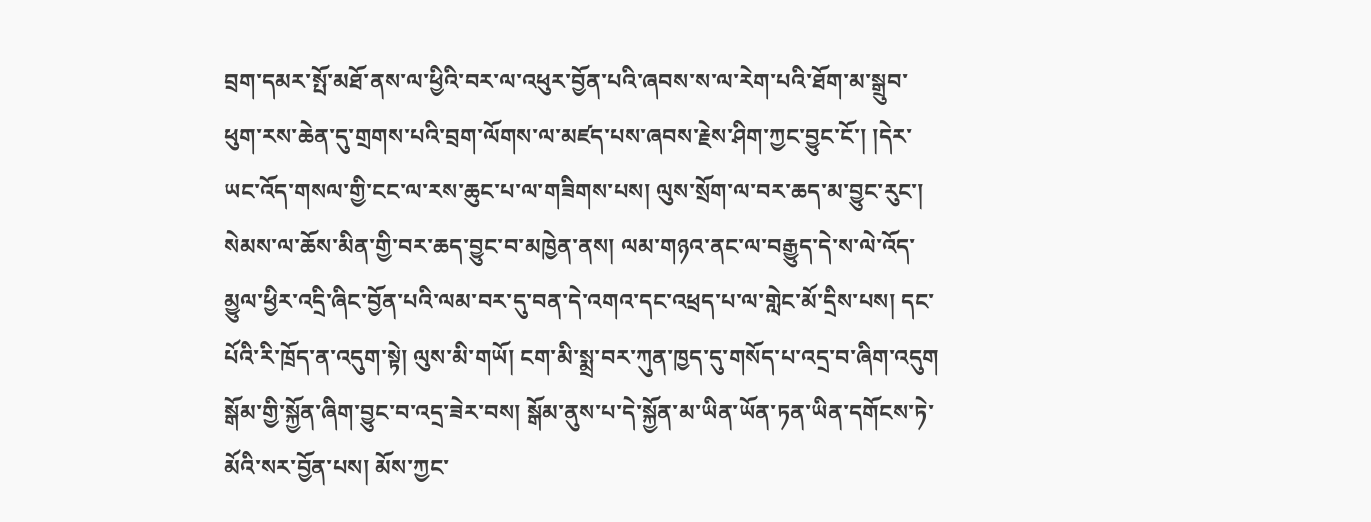བྲག་དམར་སྤོ་མཐོ་ནས་ལ་ཕྱིའི་བར་ལ་འཕུར་བྱོན་པའི་ཞབས་ས་ལ་རེག་པའི་ཐོག་མ་སྒྲུབ་ཕུག་རས་ཆེན་དུ་གྲགས་པའི་བྲག་ལོགས་ལ་མཛད་པས་ཞབས་རྗེས་ཤིག་ཀྱང་བྱུང་ངོ་། །དེར་ཡང་འོད་གསལ་གྱི་ངང་ལ་རས་ཆུང་པ་ལ་གཟིགས་པས། ལུས་སྲོག་ལ་བར་ཆད་མ་བྱུང་རུང་། སེམས་ལ་ཆོས་མིན་གྱི་བར་ཆད་བྱུང་བ་མཁྱེན་ནས། ལམ་གཉའ་ནང་ལ་བརྒྱུད་དེ་ས་ལེ་འོད་མྱུལ་ཕྱིར་འདྲི་ཞིང་བྱོན་པའི་ལམ་བར་དུ་བན་དེ་འགའ་དང་འཕྲད་པ་ལ་གླེང་མོ་དྲིས་པས། དང་པོའི་རི་ཁྲོད་ན་འདུག་སྟེ། ལུས་མི་གཡོ། ངག་མི་སྨྲ་བར་ཀུན་ཁྱད་དུ་གསོད་པ་འདྲ་བ་ཞིག་འདུག སྒོམ་གྱི་སྐྱོན་ཞིག་བྱུང་བ་འདྲ་ཟེར་བས། སྒོམ་ནུས་པ་དེ་སྐྱོན་མ་ཡིན་ཡོན་ཏན་ཡིན་དགོངས་ཏེ་མོའི་སར་བྱོན་པས། མོས་ཀྱང་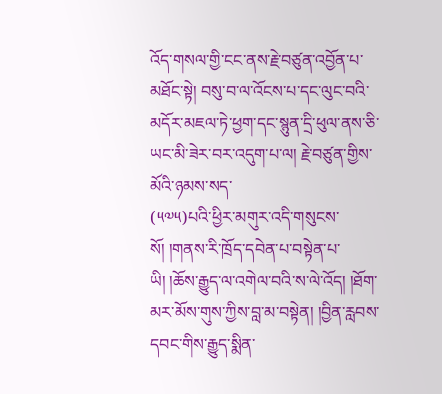འོད་གསལ་གྱི་ངང་ནས་རྗེ་བཙུན་འབྱོན་པ་མཐོང་སྟེ། བསུ་བ་ལ་འོངས་པ་དང་ལུང་བའི་མདོར་མཇལ་ཏེ་ཕྱག་དང་སྙུན་དྲི་ཕུལ་ནས་ཅི་ཡང་མི་ཟེར་བར་འདུག་པ་ལ། རྗེ་བཙུན་གྱིས་མོའི་ཉམས་སད་
(༥༧༥)པའི་ཕྱིར་མགུར་འདི་གསུངས་སོ། །གནས་རི་ཁྲོད་དབེན་པ་བསྟེན་པ་ཡི། །ཆོས་རྒྱུད་ལ་འགེལ་བའི་ས་ལེ་འོད། །ཐོག་མར་མོས་གུས་ཀྱིས་བླ་མ་བསྟེན། །བྱིན་རླབས་དབང་གིས་རྒྱུད་སྨིན་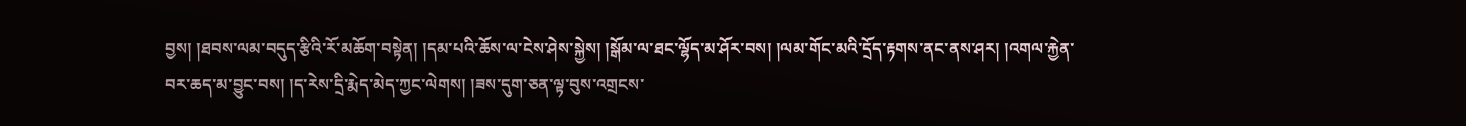བྱས། །ཐབས་ལམ་བདུད་རྩིའི་རོ་མཆོག་བསྟེན། །དམ་པའི་ཆོས་ལ་ངེས་ཤེས་སྐྱེས། །སྒོམ་ལ་ཐང་ལྷོད་མ་ཤོར་བས། །ལམ་གོང་མའི་དྲོད་རྟགས་ནང་ནས་ཤར། །འགལ་རྐྱེན་བར་ཆད་མ་བྱུང་བས། །ད་རེས་དྲི་རྨེད་མེད་ཀྱང་ལེགས། །ཟས་དུག་ཅན་ལྟ་བུས་འགྲངས་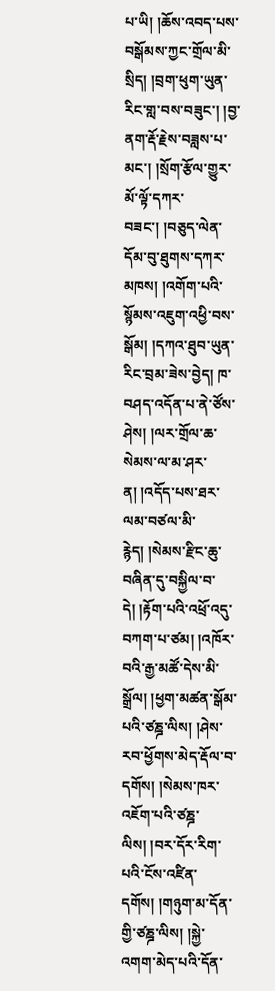པ་ཡི། །ཆོས་འབད་པས་བསྒོམས་ཀྱང་གྲོལ་མི་སྲིད། །བྲག་ཕུག་ཡུན་རིང་གླ་བས་བཟུང་། །བྱ་ནག་རྡོ་རྗེས་བཟླས་པ་མང་། །སྲོག་རྩོལ་གྱུར་མོ་ལྟོ་དཀར་བཟང་། །བཅུད་ལེན་དོམ་བུ་ཐུགས་དཀར་མཁས། །འགོག་པའི་སྙོམས་འཇུག་འཕྱི་བས་སྒོམ། །དཀའ་ཐུབ་ཡུན་རིང་བྲམ་ཟེས་བྱེད། ཁ་བཤད་འདོན་པ་ནེ་ཙོས་ཤེས། །ལར་གྲོལ་ཆ་སེམས་ལ་མ་ཤར་ན། །འདོད་པས་ཐར་ལམ་བཙལ་མི་རྙེད། །སེམས་རྫིང་ཆུ་བཞིན་དུ་བསྐྱིལ་བ་དེ། །རྟོག་པའི་འཕྲོ་འདུ་བཀག་པ་ཙམ། །འཁོར་བའི་རྒྱ་མཚོ་དེས་མི་སྒྲོལ། །ཕྱག་མཚན་སྒོམ་པའི་ཙཎྜ་ལིས། །ཤེས་རབ་ཕྱོགས་མེད་རྡོལ་བ་དགོས། །སེམས་ཁར་འཇོག་པའི་ཙཎྜ་ལིས། །བར་དོར་རིག་པའི་ངོས་འཛིན་དགོས། །གཉུག་མ་དོན་གྱི་ཙཎྜ་ལིས། །སྐྱེ་འགག་མེད་པའི་དོན་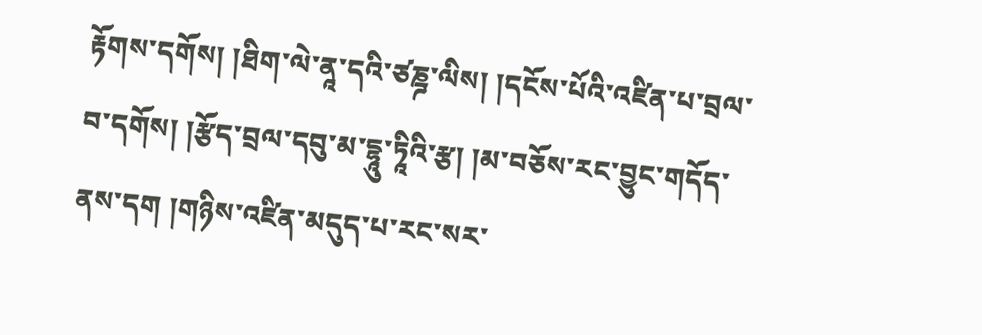རྟོགས་དགོས། །ཐིག་ལེ་ནཱ་དའི་ཙཎྜ་ལིས། །དངོས་པོའི་འཛིན་པ་བྲལ་བ་དགོས། །རྩོད་བྲལ་དབུ་མ་དྷཱུ་ཏཱིའི་རྩ། །མ་བཅོས་རང་བྱུང་གདོད་ནས་དག །གཉིས་འཛིན་མདུད་པ་རང་སར་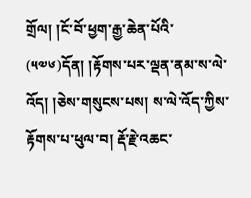གྲོལ། །ངོ་བོ་ཕྱག་རྒྱ་ཆེན་པོའི་
(༥༧༦)དོན། །རྟོགས་པར་ལྡན་ནམ་ས་ལེ་འོད། །ཅེས་གསུངས་པས། ས་ལེ་འོད་ཀྱིས་རྟོགས་པ་ཕུལ་བ། རྡོ་རྗེ་འཆང་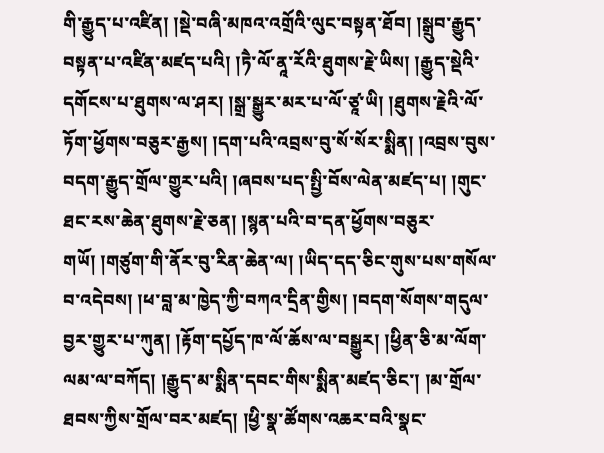གི་རྒྱུད་པ་འཛིན། །སྡེ་བཞི་མཁའ་འགྲོའི་ལུང་བསྟན་ཐོབ། །སྒྲུབ་རྒྱུད་བསྟན་པ་འཛིན་མཛད་པའི། །ཏཻ་ལོ་ནཱ་རོའི་ཐུགས་རྗེ་ཡིས། །རྒྱུད་སྡེའི་དགོངས་པ་ཐུགས་ལ་ཤར། །སྒྲ་སྒྱུར་མར་པ་ལོ་ཙཱ་ཡི། །ཐུགས་རྗེའི་ལོ་ཏོག་ཕྱོགས་བཅུར་རྒྱས། །དག་པའི་འབྲས་བུ་སོ་སོར་སྨིན། །འབྲས་བུས་བདག་རྒྱུད་གྲོལ་གྱུར་པའི། །ཞབས་པད་སྤྱི་བོས་ལེན་མཛད་པ། །གུང་ཐང་རས་ཆེན་ཐུགས་རྗེ་ཅན། །སྙན་པའི་བ་དན་ཕྱོགས་བཅུར་གཡོ། །གཙུག་གི་ནོར་བུ་རིན་ཆེན་ལ། །ཡིད་དད་ཅིང་གུས་པས་གསོལ་བ་འདེབས། །ཕ་བླ་མ་ཁྱེད་ཀྱི་བཀའ་དྲིན་གྱིས། །བདག་སོགས་གདུལ་བྱར་གྱུར་པ་ཀུན། །རྟོག་དཔྱོད་ཁ་ལོ་ཆོས་ལ་བསྒྱུར། །ཕྱིན་ཅི་མ་ལོག་ལམ་ལ་བཀོད། །རྒྱུད་མ་སྨིན་དབང་གིས་སྨིན་མཛད་ཅིང་། །མ་གྲོལ་ཐབས་ཀྱིས་གྲོལ་བར་མཛད། །ཕྱི་སྣ་ཚོགས་འཆར་བའི་སྣང་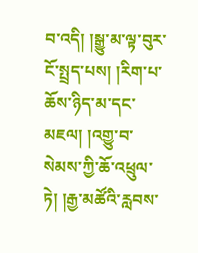བ་འདི། །སྒྱུ་མ་ལྟ་བུར་ངོ་སྤྲད་པས། །རིག་པ་ཆོས་ཉིད་མ་དང་མཇལ། །འགྱུ་བ་སེམས་ཀྱི་ཆོ་འཕྲུལ་ཏེ། །རྒྱ་མཚོའི་རླབས་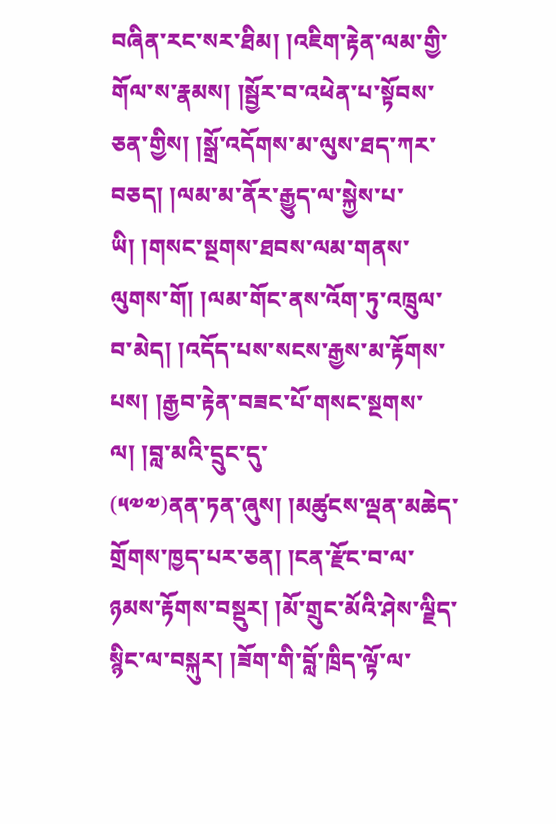བཞིན་རང་སར་ཐིམ། །འཇིག་རྟེན་ལམ་གྱི་གོལ་ས་རྣམས། །སྦྱོར་བ་འཕེན་པ་སྟོབས་ཅན་གྱིས། །སྒྲོ་འདོགས་མ་ལུས་ཐད་ཀར་བཅད། །ལམ་མ་ནོར་རྒྱུད་ལ་སྐྱེས་པ་ཡི། །གསང་སྔགས་ཐབས་ལམ་གནས་ལུགས་གོ། །ལམ་གོང་ནས་འོག་ཏུ་འཁྲུལ་བ་མེད། །འདོད་པས་སངས་རྒྱས་མ་རྟོགས་པས། །རྒྱབ་རྟེན་བཟང་པོ་གསང་སྔགས་ལ། །བླ་མའི་དྲུང་དུ་
(༥༧༧)ནན་ཏན་ཞུས། །མཚུངས་ལྡན་མཆེད་གྲོགས་ཁྱད་པར་ཅན། །ངན་རྫོང་བ་ལ་ཉམས་རྟོགས་བསྡུར། །མོ་གྲུང་མོའི་ཤེས་ལྗིད་སྙིང་ལ་བསྐུར། །ཟོག་གི་བློ་ཁྲིད་ལྟོ་ལ་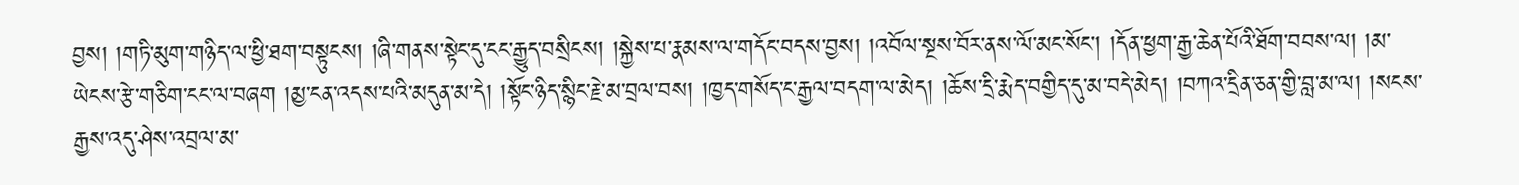བྱས། །གཏི་མུག་གཉིད་ལ་ཕྱི་ཐག་བསྟུངས། །ཞི་གནས་སྟེང་དུ་ངང་རྒྱུད་བསྲིངས། །སྐྱེས་པ་རྣམས་ལ་གདོང་བདས་བྱས། །འབོལ་སྔས་བོར་ནས་ལོ་མང་སོང་། །དོན་ཕྱག་རྒྱ་ཆེན་པོའི་ཐོག་བབས་ལ། །མ་ཡེངས་རྩེ་གཅིག་ངང་ལ་བཞག །མྱ་ངན་འདས་པའི་མདུན་མ་དེ། །སྟོང་ཉིད་སྙིང་རྗེ་མ་བྲལ་བས། །ཁྱད་གསོད་ང་རྒྱལ་བདག་ལ་མེད། །ཆོས་དྲི་རྨེད་བགྱིད་དུ་མ་བདེ་མེད། །བཀའ་དྲིན་ཅན་གྱི་བླ་མ་ལ། །སངས་རྒྱས་འདུ་ཤེས་འབྲལ་མ་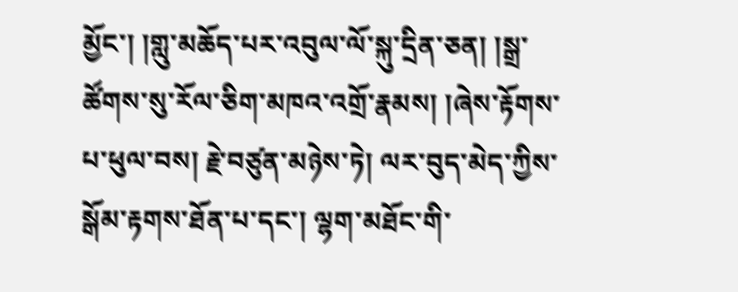མྱོང་། །གླུ་མཆོད་པར་འབུལ་ལོ་སྐུ་དྲིན་ཅན། །སྒྲ་ཚོགས་སུ་རོལ་ཅིག་མཁའ་འགྲོ་རྣམས། །ཞེས་རྟོགས་པ་ཕུལ་བས། རྗེ་བཙུན་མཉེས་ཏེ། ལར་བུད་མེད་ཀྱིས་སྒོམ་རྟགས་ཐོན་པ་དང་། ལྷག་མཐོང་གི་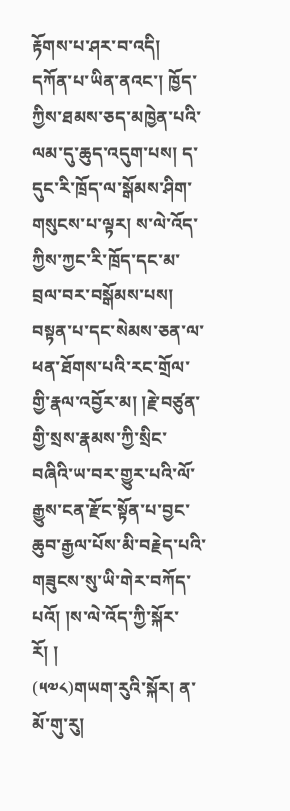རྟོགས་པ་ཤར་བ་འདི། དཀོན་པ་ཡིན་ནའང་། ཁྱོད་ཀྱིས་ཐམས་ཅད་མཁྱེན་པའི་ལམ་དུ་ཆུད་འདུག་པས། ད་དུང་རི་ཁྲོད་ལ་སྒོམས་ཤིག་གསུངས་པ་ལྟར། ས་ལེ་འོད་ཀྱིས་ཀྱང་རི་ཁྲོད་དང་མ་བྲལ་བར་བསྒོམས་པས། བསྟན་པ་དང་སེམས་ཅན་ལ་ཕན་ཐོགས་པའི་རང་གྲོལ་གྱི་རྣལ་འབྱོར་མ། །རྗེ་བཙུན་གྱི་སྲས་རྣམས་ཀྱི་སྲིང་བཞིའི་ཡ་བར་གྱུར་པའི་ལོ་རྒྱུས་ངན་རྫོང་སྟོན་པ་བྱང་ཆུབ་རྒྱལ་པོས་མི་བརྗེད་པའི་གཟུངས་སུ་ཡི་གེར་བཀོད་པའོ། །ས་ལེ་འོད་ཀྱི་སྐོར་རོ། །
(༥༧༨)གཡག་རུའི་སྐོར། ན་མོ་གུ་རུ།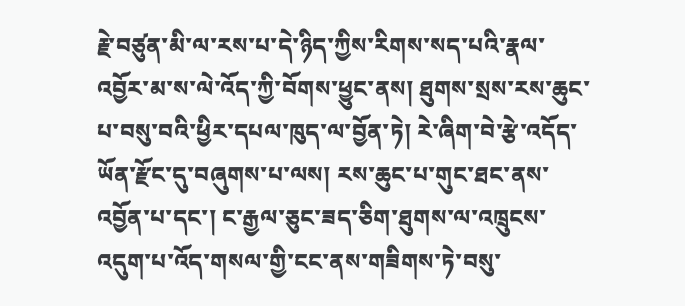རྗེ་བཙུན་མི་ལ་རས་པ་དེ་ཉིད་ཀྱིས་རིགས་སད་པའི་རྣལ་འབྱོར་མ་ས་ལེ་འོད་ཀྱི་བོགས་ཕྱུང་ནས། ཐུགས་སྲས་རས་ཆུང་པ་བསུ་བའི་ཕྱིར་དཔལ་ཁུད་ལ་བྱོན་ཏེ། རེ་ཞིག་བེ་རྩེ་འདོད་ཡོན་རྫོང་དུ་བཞུགས་པ་ལས། རས་ཆུང་པ་གུང་ཐང་ནས་འབྱོན་པ་དང་། ང་རྒྱལ་ཅུང་ཟད་ཅིག་ཐུགས་ལ་འཁྲུངས་འདུག་པ་འོད་གསལ་གྱི་ངང་ནས་གཟིགས་ཏེ་བསུ་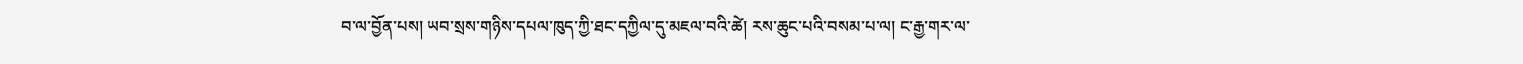བ་ལ་བྱོན་པས། ཡབ་སྲས་གཉིས་དཔལ་ཁུད་ཀྱི་ཐང་དཀྱིལ་དུ་མཇལ་བའི་ཚེ། རས་ཆུང་པའི་བསམ་པ་ལ། ང་རྒྱ་གར་ལ་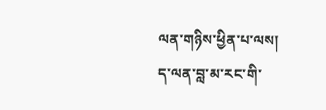ལན་གཉིས་ཕྱིན་པ་ལས། ད་ལན་བླ་མ་རང་གི་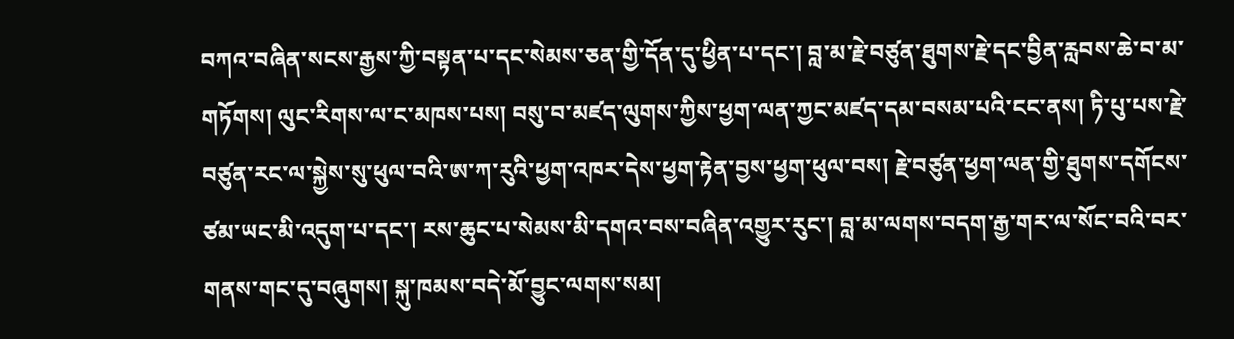བཀའ་བཞིན་སངས་རྒྱས་ཀྱི་བསྟན་པ་དང་སེམས་ཅན་གྱི་དོན་དུ་ཕྱིན་པ་དང་། བླ་མ་རྗེ་བཙུན་ཐུགས་རྗེ་དང་བྱིན་རླབས་ཆེ་བ་མ་གཏོགས། ལུང་རིགས་ལ་ང་མཁས་པས། བསུ་བ་མཛད་ལུགས་ཀྱིས་ཕྱག་ལན་ཀྱང་མཛད་དམ་བསམ་པའི་ངང་ནས། ཏི་པུ་པས་རྗེ་བཙུན་རང་ལ་སྐྱེས་སུ་ཕུལ་བའི་ཨ་ཀ་རུའི་ཕྱག་འཁར་དེས་ཕྱག་རྟེན་བྱས་ཕྱག་ཕུལ་བས། རྗེ་བཙུན་ཕྱག་ལན་གྱི་ཐུགས་དགོངས་ཙམ་ཡང་མི་འདུག་པ་དང་། རས་ཆུང་པ་སེམས་མི་དགའ་བས་བཞིན་འགྱུར་རུང་། བླ་མ་ལགས་བདག་རྒྱ་གར་ལ་སོང་བའི་བར་གནས་གང་དུ་བཞུགས། སྐུ་ཁམས་བདེ་མོ་བྱུང་ལགས་སམ།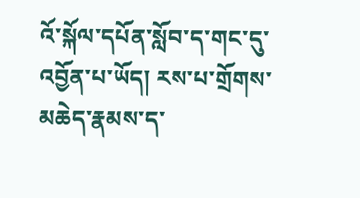འོ་སྐོལ་དཔོན་སློབ་ད་གང་དུ་འབྱོན་པ་ཡོད། རས་པ་གྲོགས་མཆེད་རྣམས་ད་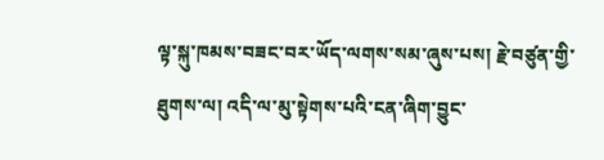ལྟ་སྐུ་ཁམས་བཟང་བར་ཡོད་ལགས་སམ་ཞུས་པས། རྗེ་བཙུན་གྱི་ཐུགས་ལ། འདི་ལ་མུ་སྟེགས་པའི་ངན་ཞིག་བྱུང་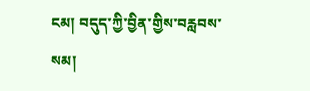ངམ། བདུད་ཀྱི་བྱིན་གྱིས་བརླབས་སམ།